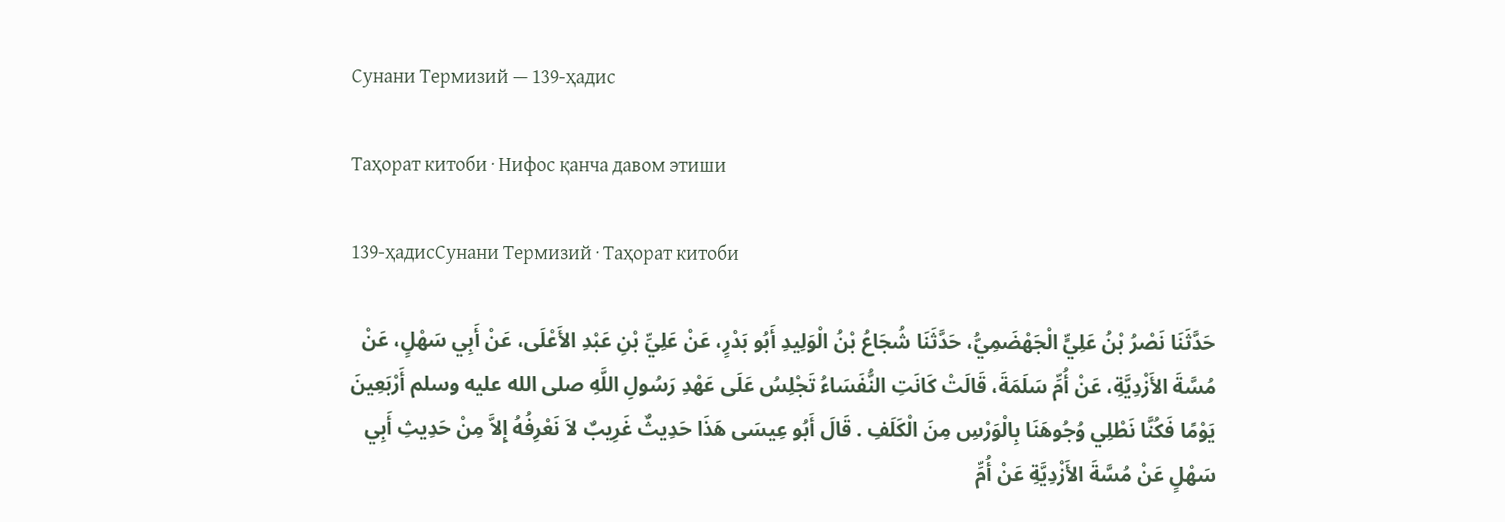Сунани Термизий — 139-ҳадис

Таҳорат китоби · Нифос қанча давом этиши

139-ҳадисСунани Термизий · Таҳорат китоби

حَدَّثَنَا نَصْرُ بْنُ عَلِيٍّ الْجَهْضَمِيُّ، حَدَّثَنَا شُجَاعُ بْنُ الْوَلِيدِ أَبُو بَدْرٍ، عَنْ عَلِيِّ بْنِ عَبْدِ الأَعْلَى، عَنْ أَبِي سَهْلٍ، عَنْ مُسَّةَ الأَزْدِيَّةِ، عَنْ أُمِّ سَلَمَةَ، قَالَتْ كَانَتِ النُّفَسَاءُ تَجْلِسُ عَلَى عَهْدِ رَسُولِ اللَّهِ صلى الله عليه وسلم أَرْبَعِينَ يَوْمًا فَكُنَّا نَطْلِي وُجُوهَنَا بِالْوَرْسِ مِنَ الْكَلَفِ . قَالَ أَبُو عِيسَى هَذَا حَدِيثٌ غَرِيبٌ لاَ نَعْرِفُهُ إِلاَّ مِنْ حَدِيثِ أَبِي سَهْلٍ عَنْ مُسَّةَ الأَزْدِيَّةِ عَنْ أُمِّ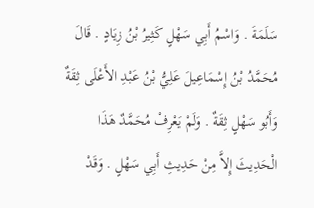سَلَمَةَ . وَاسْمُ أَبِي سَهْلٍ كَثِيرُ بْنُ زِيَادٍ . قَالَ مُحَمَّدُ بْنُ إِسْمَاعِيلَ عَلِيُّ بْنُ عَبْدِ الأَعْلَى ثِقَةٌ وَأَبُو سَهْلٍ ثِقَةٌ . وَلَمْ يَعْرِفْ مُحَمَّدٌ هَذَا الْحَدِيثَ إِلاَّ مِنْ حَدِيثِ أَبِي سَهْلٍ . وَقَدْ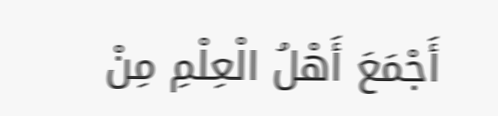أَجْمَعَ أَهْلُ الْعِلْمِ مِنْ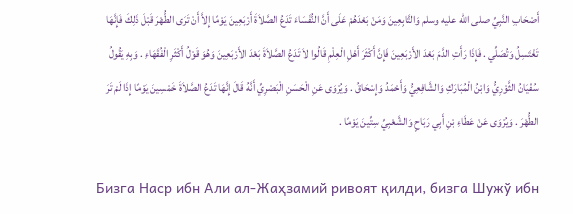أَصْحَابِ النَّبِيِّ صلى الله عليه وسلم وَالتَّابِعِينَ وَمَنْ بَعْدَهُمْ عَلَى أَنَّ النُّفَسَاءَ تَدَعُ الصَّلاَةَ أَرْبَعِينَ يَوْمًا إِلاَّ أَنْ تَرَى الطُّهْرَ قَبْلَ ذَلِكَ فَإِنَّهَا تَغْتَسِلُ وَتُصَلِّي . فَإِذَا رَأَتِ الدَّمَ بَعْدَ الأَرْبَعِينَ فَإِنَّ أَكْثَرَ أَهْلِ الْعِلْمِ قَالُوا لاَ تَدَعُ الصَّلاَةَ بَعْدَ الأَرْبَعِينَ وَهُوَ قَوْلُ أَكْثَرِ الْفُقَهَاءِ . وَبِهِ يَقُولُ سُفْيَانُ الثَّوْرِيُّ وَابْنُ الْمُبَارَكِ وَالشَّافِعِيُّ وَأَحْمَدُ وَإِسْحَاقُ . وَيُرْوَى عَنِ الْحَسَنِ الْبَصْرِيِّ أَنَّهُ قَالَ إِنَّهَا تَدَعُ الصَّلاَةَ خَمْسِينَ يَوْمًا إِذَا لَمْ تَرَ الطُّهْرَ . وَيُرْوَى عَنْ عَطَاءِ بْنِ أَبِي رَبَاحٍ وَالشَّعْبِيِّ سِتِّينَ يَوْمًا .

Бизга Наср ибн Али ал-Жаҳзамий ривоят қилди, бизга Шужў ибн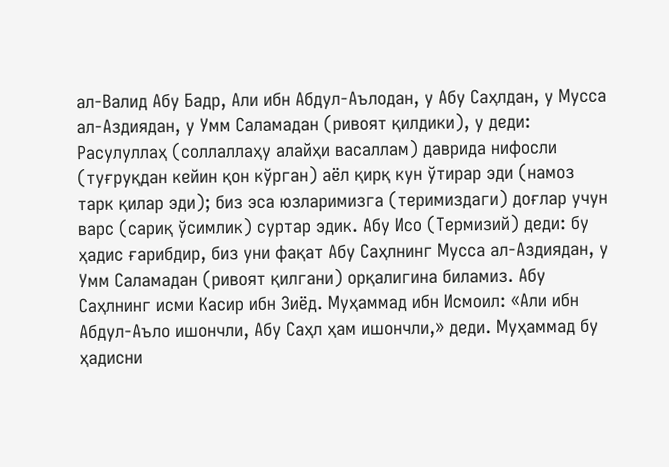ал-Валид Абу Бадр, Али ибн Абдул-Аълодан, у Абу Саҳлдан, у Мусса ал-Аздиядан, у Умм Саламадан (ривоят қилдики), у деди: Расулуллаҳ (соллаллаҳу алайҳи васаллам) даврида нифосли (туғруқдан кейин қон кўрган) аёл қирқ кун ўтирар эди (намоз тарк қилар эди); биз эса юзларимизга (теримиздаги) доғлар учун варс (сариқ ўсимлик) суртар эдик. Абу Исо (Термизий) деди: бу ҳадис ғарибдир, биз уни фақат Абу Саҳлнинг Мусса ал-Аздиядан, у Умм Саламадан (ривоят қилгани) орқалигина биламиз. Абу Саҳлнинг исми Касир ибн Зиёд. Муҳаммад ибн Исмоил: «Али ибн Абдул-Аъло ишончли, Абу Саҳл ҳам ишончли,» деди. Муҳаммад бу ҳадисни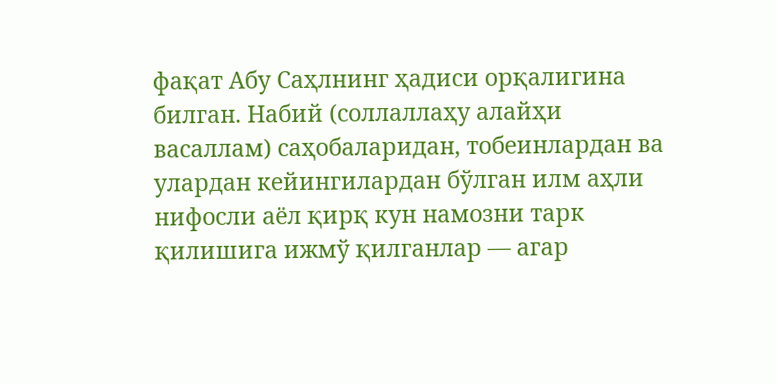фақат Абу Саҳлнинг ҳадиси орқалигина билган. Набий (соллаллаҳу алайҳи васаллам) саҳобаларидан, тобеинлардан ва улардан кейингилардан бўлган илм аҳли нифосли аёл қирқ кун намозни тарк қилишига ижмў қилганлар — агар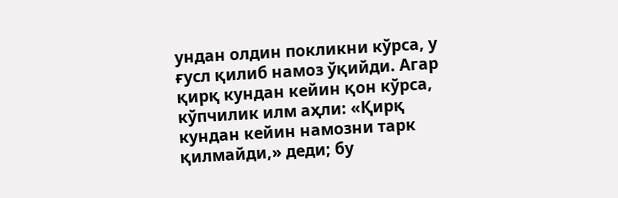ундан олдин покликни кўрса, у ғусл қилиб намоз ўқийди. Агар қирқ кундан кейин қон кўрса, кўпчилик илм аҳли: «Қирқ кундан кейин намозни тарк қилмайди,» деди; бу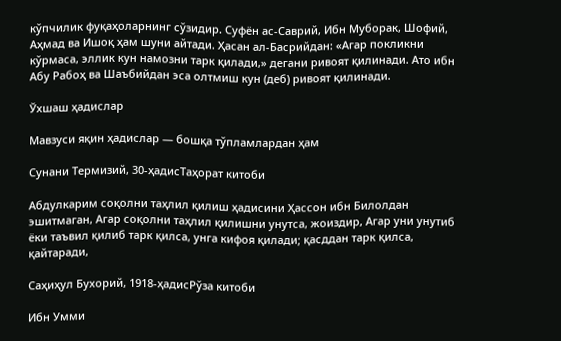кўпчилик фуқаҳоларнинг сўзидир. Суфён ас-Саврий, Ибн Муборак, Шофий, Аҳмад ва Ишоқ ҳам шуни айтади. Ҳасан ал-Басрийдан: «Агар покликни кўрмаса, эллик кун намозни тарк қилади,» дегани ривоят қилинади. Ато ибн Абу Рабоҳ ва Шаъбийдан эса олтмиш кун (деб) ривоят қилинади.

Ўхшаш ҳадислар

Мавзуси яқин ҳадислар — бошқа тўпламлардан ҳам

Сунани Термизий, 30-ҳадисТаҳорат китоби

Абдулкарим соқолни таҳлил қилиш ҳадисини Ҳассон ибн Билолдан эшитмаган, Агар соқолни таҳлил қилишни унутса, жоиздир, Агар уни унутиб ёки таъвил қилиб тарк қилса, унга кифоя қилади; қасддан тарк қилса, қайтаради,

Саҳиҳул Бухорий, 1918-ҳадисРўза китоби

Ибн Умми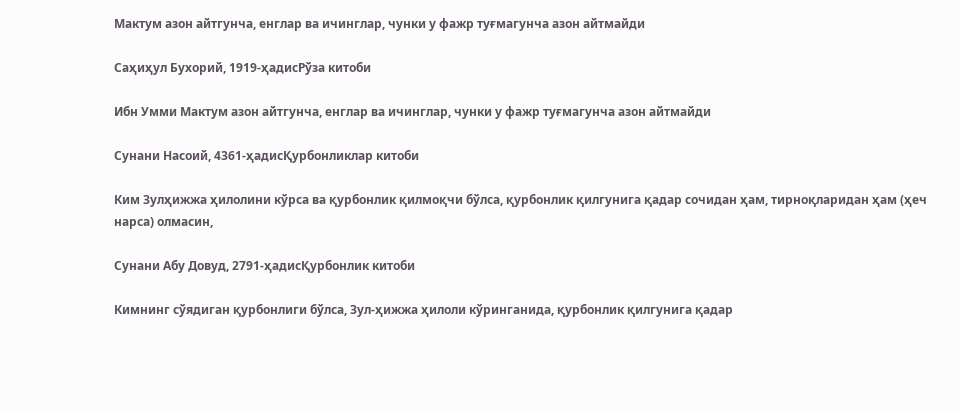Мактум азон айтгунча, енглар ва ичинглар, чунки у фажр туғмагунча азон айтмайди

Саҳиҳул Бухорий, 1919-ҳадисРўза китоби

Ибн Умми Мактум азон айтгунча, енглар ва ичинглар, чунки у фажр туғмагунча азон айтмайди

Сунани Насоий, 4361-ҳадисҚурбонликлар китоби

Ким Зулҳижжа ҳилолини кўрса ва қурбонлик қилмоқчи бўлса, қурбонлик қилгунига қадар сочидан ҳам, тирноқларидан ҳам (ҳеч нарса) олмасин,

Сунани Абу Довуд, 2791-ҳадисҚурбонлик китоби

Кимнинг сўядиган қурбонлиги бўлса, Зул-ҳижжа ҳилоли кўринганида, қурбонлик қилгунига қадар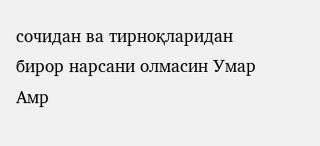сочидан ва тирноқларидан бирор нарсани олмасин Умар Амр